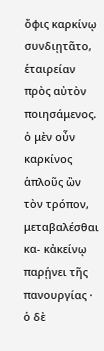ὄφις καρκίνῳ συνδιῃτᾶτο, ἑταιρείαν πρὸς αὐτὸν ποιησάμενος. ὁ μὲν οὖν καρκίνος ἁπλοῦς ὢν τὸν τρόπον, μεταβαλέσθαι κα- κἀκείνῳ παρῄνει τῆς πανουργίας · ὁ δὲ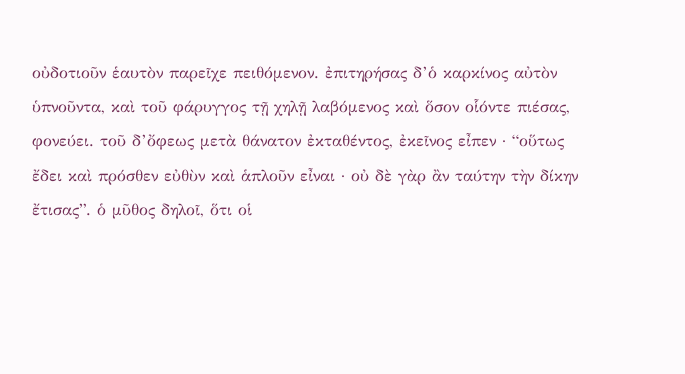οὐδοτιοῦν ἑαυτὸν παρεῖχε πειθόμενον. ἐπιτηρήσας δ’ὁ καρκίνος αὐτὸν ὑπνοῦντα, καὶ τοῦ φάρυγγος τῇ χηλῇ λαβόμενος καὶ ὅσον οἷόντε πιέσας, φονεύει. τοῦ δ’ὄφεως μετὰ θάνατον ἐκταθέντος, ἐκεῖνος εἶπεν · “οὕτως ἔδει καὶ πρόσθεν εὐθὺν καὶ ἁπλοῦν εἶναι · οὐ δὲ γὰρ ἂν ταύτην τὴν δίκην ἔτισας”. ὁ μῦθος δηλοῖ, ὅτι οἱ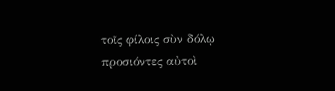τοῖς φίλοις σὺν δόλῳ προσιόντες αὐτοὶ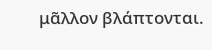μᾶλλον βλάπτονται.